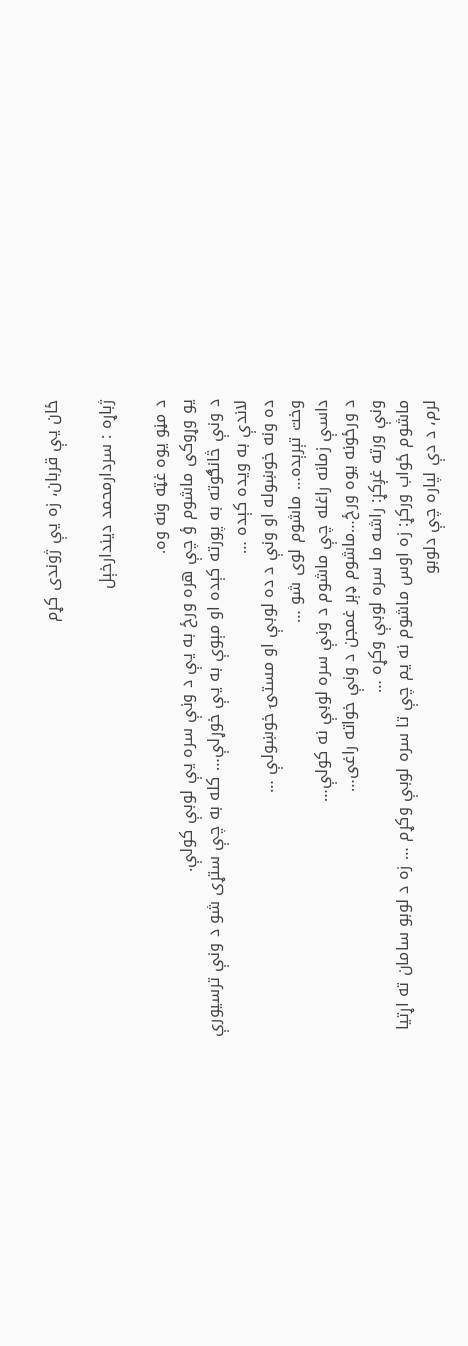ځان یې قربان، زه یې ژوندی کړم

ژباړه : سردارمحمد دیندارخېل

د مڼو یوه غټه ونه وه.
یو وړوکی ماشوم ‌ؤ چې هره ورځ به یې د ونې سره یې لوبې کولې.
د ونې څانګوته به پورته کېده او مېوې به یې خوړلې… کله به چې ستړی شو د ونې ترسیورې لاندې به ویده کېده …
ده ونه خوښوله او ونې د ده لوبې او مستۍ خوښولې …
وخت تېرېده… ماشوم لوی شو …
داسې زمانه راغله چې ماشوم د ونې سره لوبې نه کولې…
د ورځونه یوه ورځ…ماشوم ډېر غمجن د ونې خواته راغی…
ونې ورته غږکړ: راشه ما سره لوبې وکړه …
ماشوم ځواب ورکړ: زه اوس ماشوم نه یم چې تا سره لوبې وکړم … زه د لوبو سامان ته اړتیا لرم، د دې لپاره چې دلوبو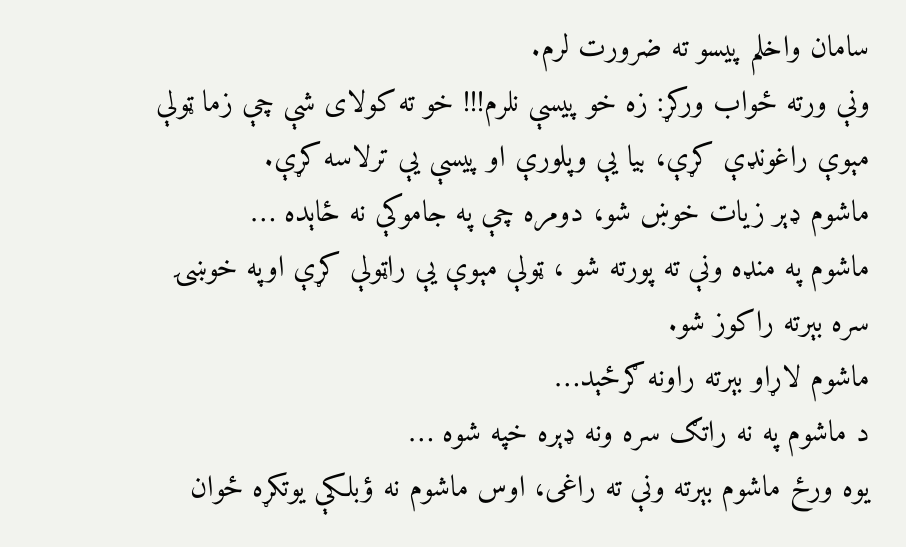سامان واخلم پیسو ته ضرورت لرم.
ونې ورته ځواب ورکړ: زه خو پیسې نلرم!!! خو ته کولای شې چې زما ټولې مېوې راغونډې کړې، بیا یې وپلورې او پیسې یې ترلاسه کړې.
ماشوم ډېر زیات خوښ شو، دومره چې په جاموکې نه ځاېده …
ماشوم په منډه ونې ته پورته شو ، ټولې مېوې یې راټولې کړې اوپه خوښۍ سره بېرته راکوز شو.
ماشوم لاړاو بېرته راونه ګرځېد…
د ماشوم په نه راتګ سره ونه ډېره خپه شوه …
یوه ورځ ماشوم بېرته ونې ته راغی، اوس ماشوم نه ؤبلکې یوتکړه ځوان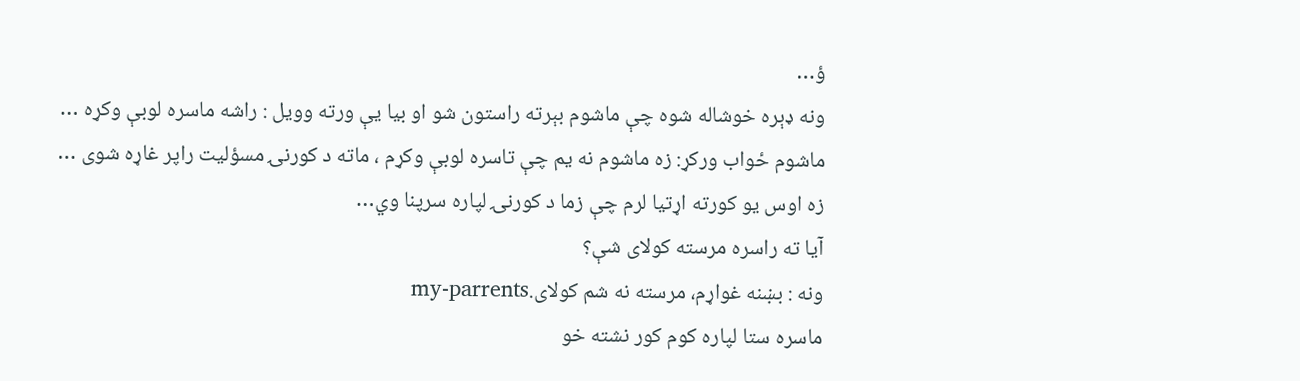ؤ…
ونه ډېره خوشاله شوه چې ماشوم بېرته راستون شو او بیا یې ورته وویل : راشه ماسره لوبې وکړه …
ماشوم ځواب ورکړ: زه ماشوم نه یم چې تاسره لوبې وکړم ، ماته د کورنۍ مسؤلیت راپر غاړه شوی …
زه اوس یو کورته اړتیا لرم چې زما د کورنۍ لپاره سرپنا وي…
آیا ته راسره مرسته کولای شې؟
ونه : بښنه غواړم، مرسته نه شم کولای.my-parrents
ماسره ستا لپاره کوم کور نشته خو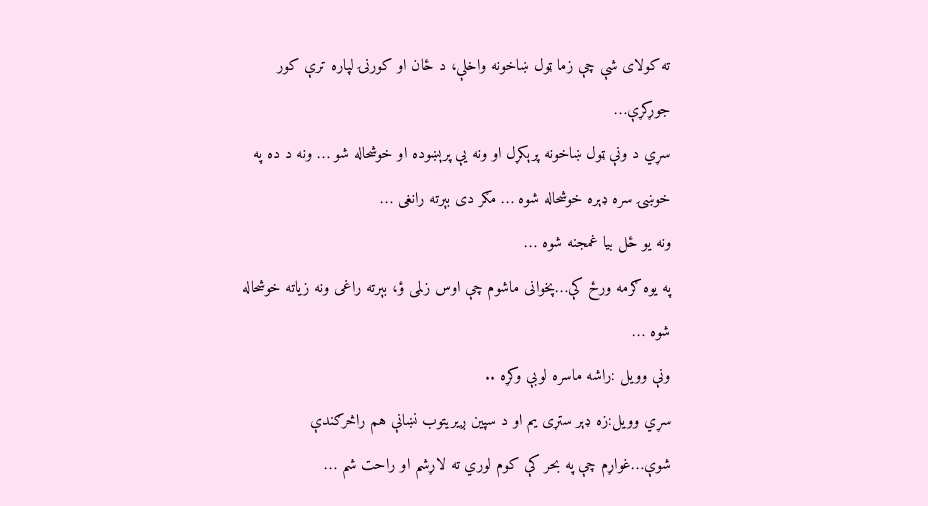ته کولای شې چې زما ټول ښاخونه واخلې، د ځان او کورنۍ لپاره ترې کور جوړکړې…
سړي د ونې ټول ښاخونه پرېکړل او ونه یې پرېښوده او خوشحاله شو … ونه د ده په خوښۍ سره ډېره خوشحاله شوه … مګر دی بېرته رانغی …
ونه یو ځل بیا غمجنه شوه …
په یوه ګرمه ورځ کې…پخوانی ماشوم چې اوس زلمی ؤ، بېرته راغی ونه زیاته خوشحاله شوه …
ونې وویل :راشه ماسره لوبې وکړه ..
سړي وویل:زه ډېر ستړی یم او د سپین ږیریتوب نښانې هم راڅرګندې شوې…غواړم چې په بحر کې کوم لوري ته لاړشم او راحت شم …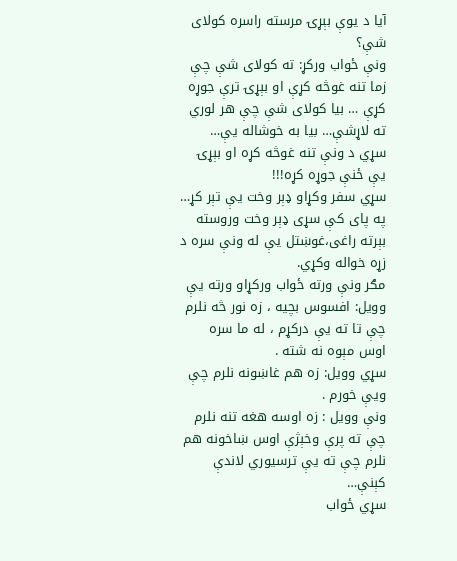آیا د یوې بېړۍ مرسته راسره کولای شې؟
ونې ځواب ورکړ: ته کولای شې چې زما تنه غوڅه کړې او بېړۍ ترې جوړه کړې … بیا کولای شې چې هر لوري ته لاړشې… بیا به خوشاله یې…
سړي د ونې تنه غوڅه کړه او بېړۍ یې ځنې جوړه کړه!!!
سړي سفر وکړاو ډېر وخت یې تېر کړ…
په پای کې سړی ډېر وخت وروسته بېرته راغی،غوښتل یې له ونې سره د زړه خواله وکړي.
مګر ونې ورته ځواب ورکړاو ورته یې وویل: افسوس بچیه ، زه نور څه نلرم چې تا ته یې درکړم ، له ما سره اوس مېوه نه شته .
سړي وویل: زه هم غاښونه نلرم چې ویې خورم .
ونې وویل : زه اوسه هغه تنه نلرم چې ته پرې وخېژې اوس ښاخونه هم نلرم چې ته یې ترسیوري لاندې کېنې…
سړي ځواب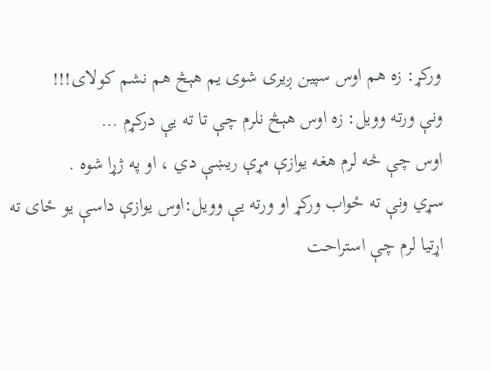ورکړ: زه هم اوس سپین ږیری شوی یم هېڅ هم نشم کولای!!!
ونې ورته وویل: زه اوس هېڅ نلرم چې تا ته یې درکړم …
اوس چې څه لرم هغه یوازې مړې ریښې دي ، او په ژړا شوه .
سړي ونې ته ځواب ورکړ او ورته یې وویل:اوس یوازې داسې یو ځای ته اړتیا لرم چې استراحت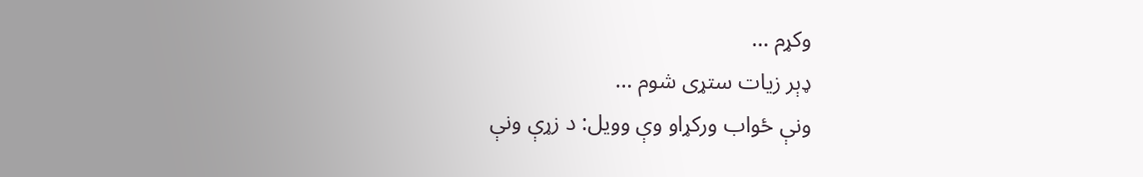وکړم …
ډېر زیات ستړی شوم …
ونې ځواب ورکړاو وې وویل: د زړې ونې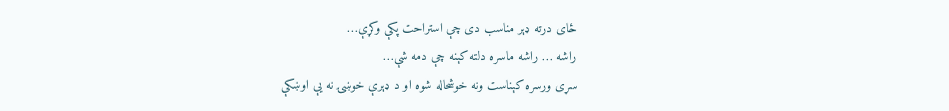ځای درته ډېر مناسب دی چې استراحت پکې وکړې…
راشه … راشه ماسره دلته کېنه چې دمه شې…
سړی ورسره کېناست ونه خوشحاله شوه او د ډېرې خوښۍ نه یې اوښکې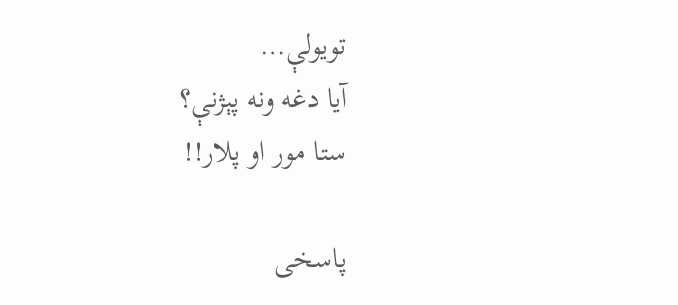تویولې…
آیا دغه ونه پېژنې؟
ستا مور او پلار!!

پاسخی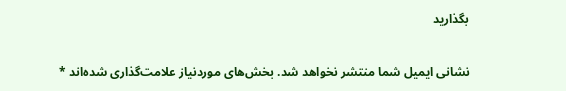بگذارید

نشانی ایمیل شما منتشر نخواهد شد. بخش‌های موردنیاز علامت‌گذاری شده‌اند *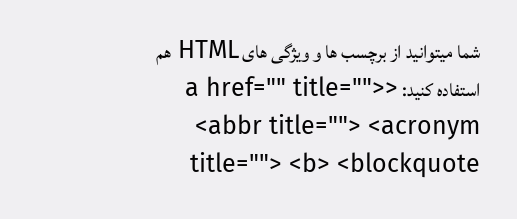شما میتوانید از برچسب ها و ویژگی های HTML هم استفاده کنید: <a href="" title=""> <abbr title=""> <acronym title=""> <b> <blockquote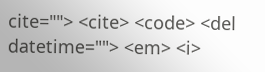cite=""> <cite> <code> <del datetime=""> <em> <i>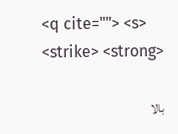<q cite=""> <s> <strike> <strong>

بالا